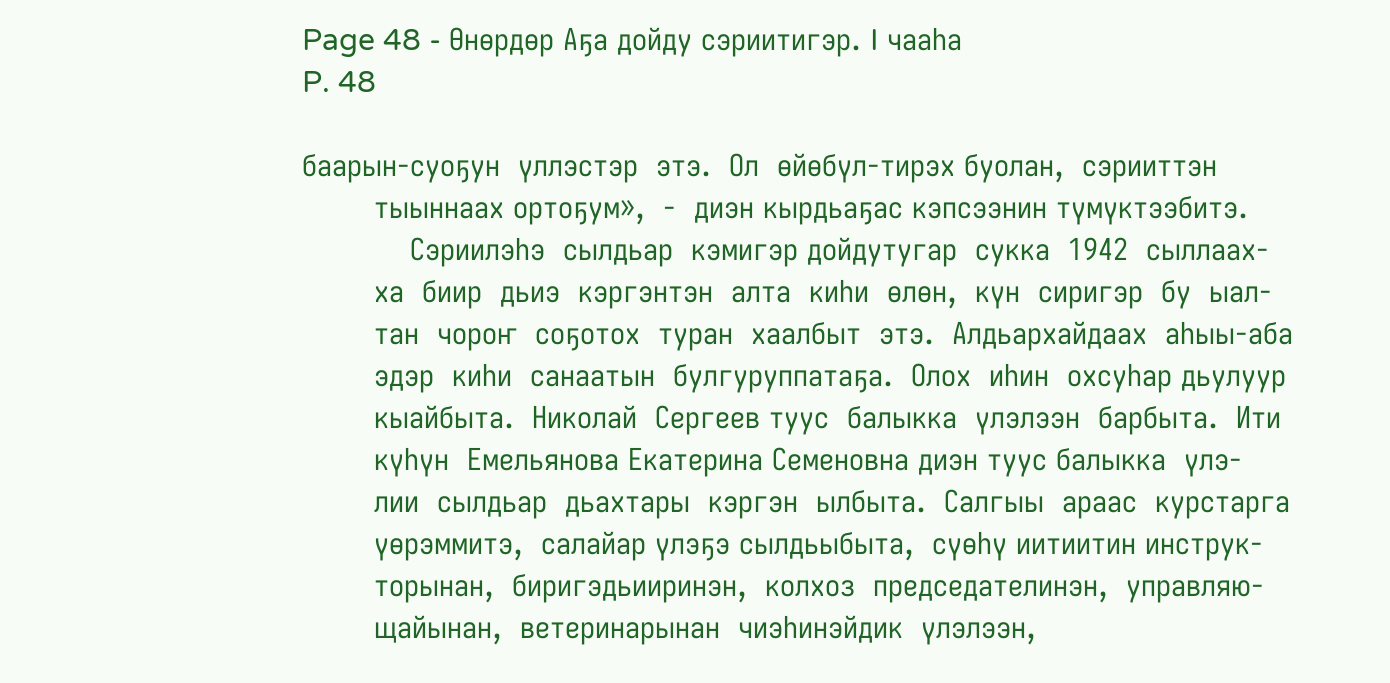Page 48 - Өнөрдөр Аҕа дойду сэриитигэр. I чааһа
P. 48

баарын-суоҕун  үллэстэр  этэ.  Ол  өйөбүл-тирэх буолан,  сэрииттэн
        тыыннаах ортоҕум»,  -  диэн кырдьаҕас кэпсээнин түмүктээбитэ.
            Сэриилэһэ  сылдьар  кэмигэр дойдутугар  сукка  1942  сыллаах-
        ха  биир  дьиэ  кэргэнтэн  алта  киһи  өлөн,  күн  сиригэр  бу  ыал-
        тан  чороҥ  соҕотох  туран  хаалбыт  этэ.  Алдьархайдаах  аһыы-аба
        эдэр  киһи  санаатын  булгуруппатаҕа.  Олох  иһин  охсуһар дьулуур
        кыайбыта.  Николай  Сергеев туус  балыкка  үлэлээн  барбыта.  Ити
        күһүн  Емельянова Екатерина Семеновна диэн туус балыкка  үлэ-
        лии  сылдьар  дьахтары  кэргэн  ылбыта.  Салгыы  араас  курстарга
        үөрэммитэ,  салайар үлэҕэ сылдьыбыта,  сүөһү иитиитин инструк-
        торынан,  биригэдьииринэн,  колхоз  председателинэн,  управляю-
        щайынан,  ветеринарынан  чиэһинэйдик  үлэлээн,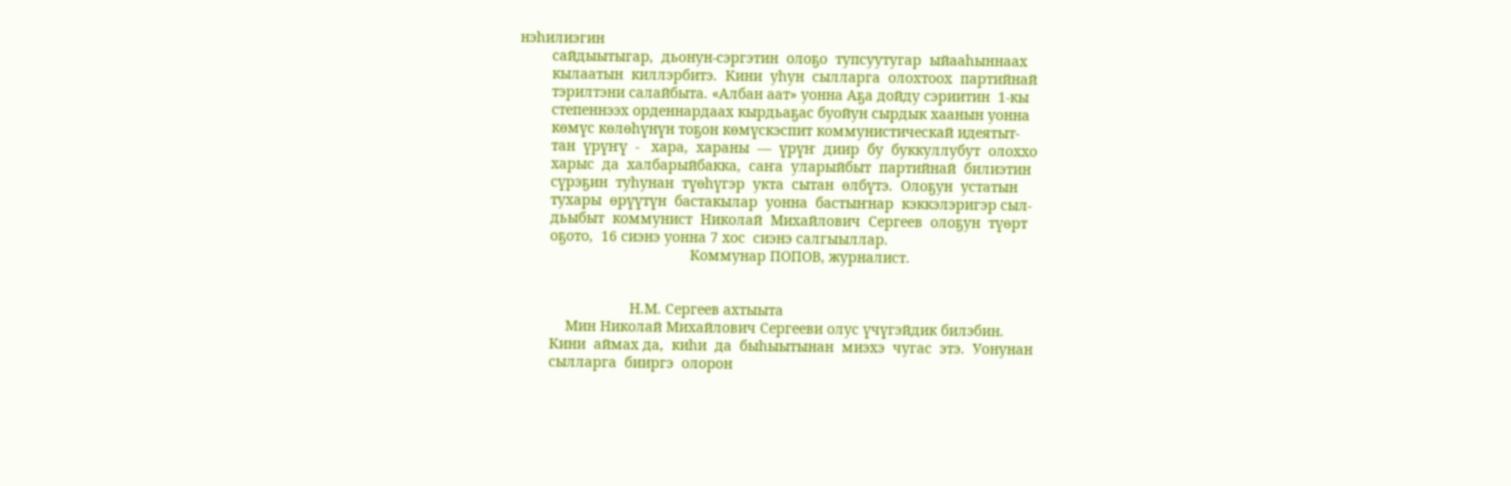нэһилиэгин
        сайдыытыгар,  дьонун-сэргэтин  олоҕо  тупсуутугар  ыйааһыннаах
        кылаатын  киллэрбитэ.  Кини  уһун  сылларга  олохтоох  партийнай
        тэрилтэни салайбыта. «Албан аат» уонна Аҕа дойду сэриитин  1-кы
        степеннээх орденнардаах кырдьаҕас буойун сырдык хаанын уонна
        көмүс көлөһүнүн тоҕон көмүскэспит коммунистическай идеятыт-
        тан  үрүҥү  -   хара,  хараны  —  үрүҥ  диир  бу  буккуллубут  олоххо
        харыс  да  халбарыйбакка,  саҥа  уларыйбыт  партийнай  билиэтин
        сүрэҕин  туһунан  түөһүгэр  укта  сытан  өлбүтэ.  Олоҕун  устатын
        тухары  өрүүтүн  бастакылар  уонна  бастыҥнар  кэккэлэригэр сыл-
        дьыбыт  коммунист  Николай  Михайлович  Сергеев  олоҕун  түөрт
        оҕото,  16 сиэнэ уонна 7 хос  сиэнэ салгыыллар.
                                           Коммунар ПОПОВ, журналист.


                            Н.М. Сергеев ахтыыта
            Мин Николай Михайлович Сергееви олус үчүгэйдик билэбин.
        Кини  аймах да,  киһи  да  быһыытынан  миэхэ  чугас  этэ.  Уонунан
        сылларга  бииргэ  олорон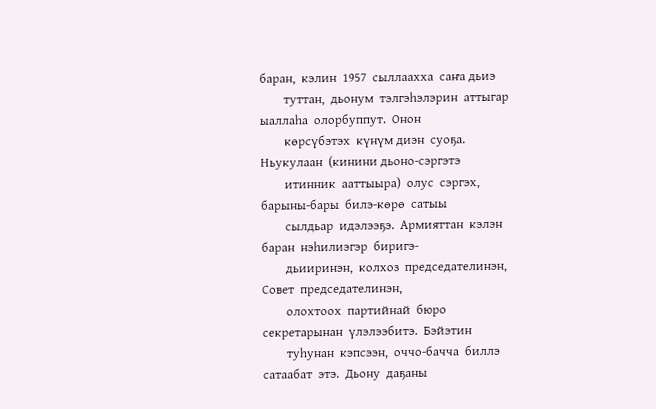баран,  кэлин  1957  сыллаахха  саҥа дьиэ
        туттан,  дьонум  тэлгэһэлэрин  аттыгар  ыаллаһа  олорбуппут.  Онон
        көрсүбэтэх  күнүм диэн  суоҕа.  Ньукулаан  (кинини дьоно-сэргэтэ
        итинник  ааттыыра)  олус  сэргэх,  барыны-бары  билэ-көрө  сатыы
        сылдьар  идэлээҕэ.  Армияттан  кэлэн  баран  нэһилиэгэр  биригэ-
        дьииринэн,  колхоз  председателинэн,  Совет  председателинэн,
        олохтоох  партийнай  бюро  секретарынан  үлэлээбитэ.  Бэйэтин
        туһунан  кэпсээн,  оччо-бачча  биллэ  сатаабат  этэ.  Дьону  даҕаны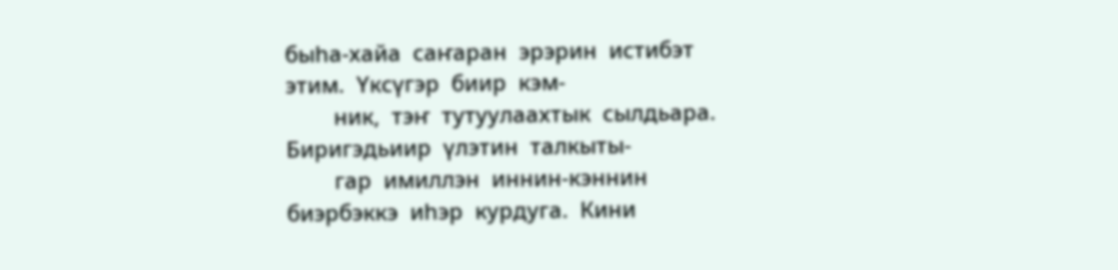быһа-хайа  саҥаран  эрэрин  истибэт  этим.  Үксүгэр  биир  кэм-
        ник,  тэҥ  тутуулаахтык  сылдьара.  Биригэдьиир  үлэтин  талкыты-
        гар  имиллэн  иннин-кэннин  биэрбэккэ  иһэр  курдуга.  Кини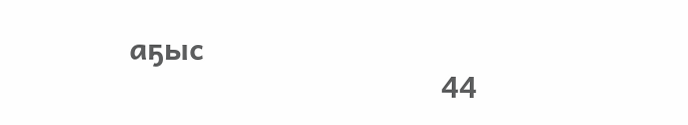аҕыс
                                       44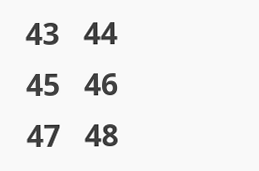43   44   45   46   47   48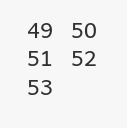49   50   51   52   53